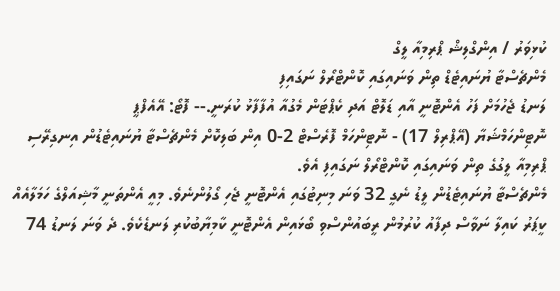ކުޅިވަރު / އިންގްލިޝް ޕްރިމިއާ ލީގް
މެންޗެސްޓާ ޔުނައިޓެޑް ތިން ވަނައިގައި ކޮންޓްރޯލް ނަގައިފި
ލަނޑު ޖެހުމަށް ފަހު އެންޓޮނީ އާއި ޑަލޮޓް އަދި ކެޕްޓަން މެގުއާ އުފާފާޅު ކުރަނީ.-- ފޮޓޯ: އޭއެފްޕީ
ނޮޓިންހަމްޝަޔާ (އޭޕްރިލް 17) - ނޮޓިންހަމް ފޮރެސްޓް 2-0 އިން ބަލިކޮށް މެންޗެސްޓާ ޔުނައިޓެޑުން އިނގިރޭސި ޕްރިމިއާ ލީގުގެ ތިން ވަނައިގައި ކޮންޓްރޯލް ނަގައިފި އެވެ.
މެންޗެސްޓާ ޔުނައިޓެޑުން ލީޑު ނެގީ 32 ވަނަ މިނިޓުގައި އެންޓޮނީ ޖެހި ގޯލުންނެވެ. މިއީ އެންތަނީ މާޝިއަލްގެ ހަމަލާއެއް ކީޕަރު ކައިލާ ނަވާސް ދިފާއު ކުރުމުން ރީބައުންސްވި ބޯޅައިން އެންޓޮނީ ކާމިޔާބުކުރި ލަނޑެކެވެ. ދެ ވަނަ ލަނޑު 74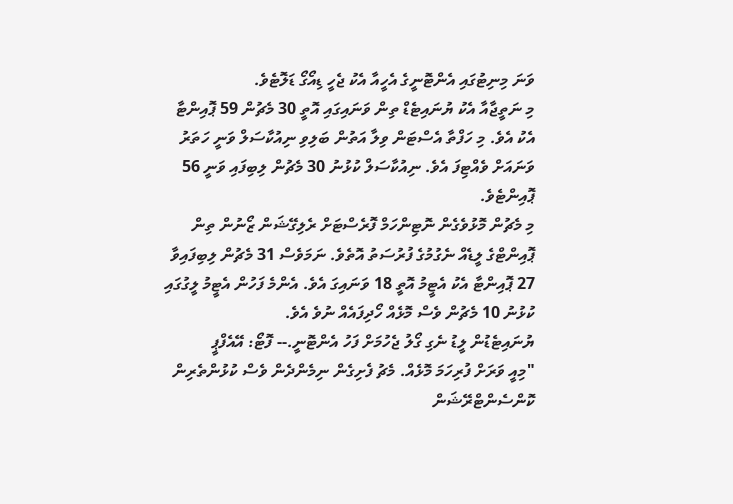ވަނަ މިނިޓުގައި އެންޓޮނީގެ އެހީއާ އެކު ޖެހީ ޑިއޯގޯ ޑަލޮޓެވެ.
މި ނަތީޖާއާ އެކު ޔުނައިޓެޑް ތިން ވަނައިގައި އޮތީ 30 މެޗުން 59 ޕޮއިންޓާ އެކު އެވެ. މި ހަފްތާ އެސްޓަން ވިލާ އަތުން ބަލިވި ނިއުކާސަލް ވަނީ ހަތަރު ވަނައަށް ވެއްޓިފަ އެވެ. ނިއުކާސަލް ކުޅުނު 30 މެޗުން ލިބިފައި ވަނީ 56 ޕޮއިންޓެވެ.
މި މެޗުން މޮޅުވެގެން ނޮޓިންހަމް ފޮރެސްޓަށް ރެލިގޭޝަން ޒޯނުން ތިން ޕޮއިންޓްގެ ލީޑެއް ނެގުމުގެ ފުރުސަތު އޮތެވެ. ނަމަވެސް 31 މެޗުން ލިބިފައިވާ 27 ޕޮއިންޓާ އެކު އެޓީމު އޮތީ 18 ވަނައިގަ އެވެ. އެންމެ ފަހުން އެޓީމު ލީގުގައި ކުޅުނު 10 މެޗުން ވެސް މޮޅެއް ހޯދިފައެއް ނުވެ އެވެ.
ޔުނައިޓެޑުން ލީޑު ނެގި ގޯލު ޖެހުމަށް ފަހު އެންޓޮނީ.-- ފޮޓޯ: އޭއެފްޕީ
"މިއީ ވަރަށް ފުރިހަމަ މޮޅެއް. މެޗު ފެށިގެން ނިމެންދެން ވެސް ކުޅުންތެރިން ކޮންސެންޓްރޭޝަން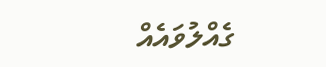ގެއްލުވައެއް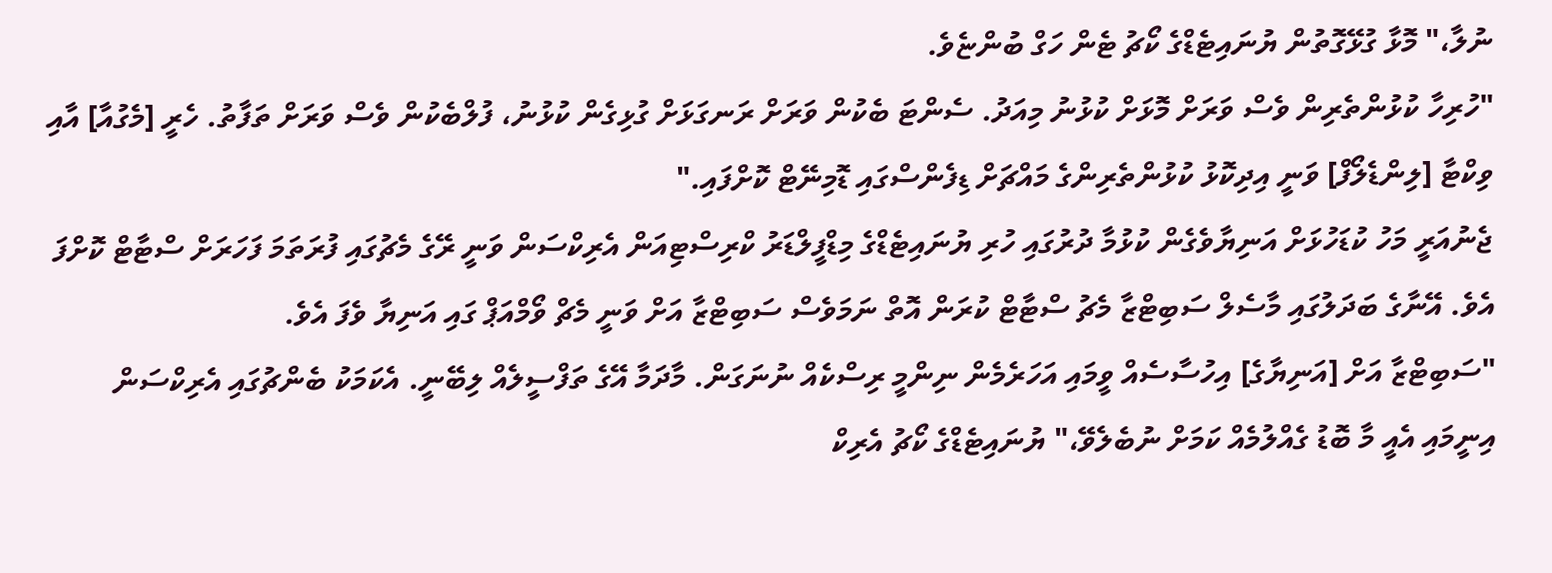ނުލާ،" މޮޅާ ގުޅޭގޮތުން ޔުނައިޓެޑްގެ ކޯޗު ޓެން ހަގް ބުންޏެވެ.
"ހުރިހާ ކުޅުންތެރިން ވެސް ވަރަށް މޮޅަށް ކުޅުނު މިއަދު. ސެންޓަ ބެކުން ވަރަށް ރަނގަޅަށް ގުޅިގެން ކުޅުނު، ފުލްބެކުން ވެސް ވަރަށް ތަފާތު. ހެރީ [މެގުއާ] އާއި ވިކްޓާ [ލިންޑެލޯފް] ވަނީ އިދިކޮޅު ކުޅުންތެރިންގެ މައްޗަށް ޑިފެންސްގައި ޑޮމިނޭޓް ކޮށްފައި."
ޖެނުއަރީ މަހު ކުޑަހުޅަށް އަނިޔާވެގެން ކުޅުމާ ދުރުގައި ހުރި ޔުނައިޓެޑްގެ މިޑްފީލްޑަރު ކްރިސްޓިއަން އެރިކްސަން ވަނީ ރޭގެ މެޗުގައި ފުރަތަމަ ފަހަރަށް ސްޓާޓް ކޮށްފަ އެވެ. އޭނާގެ ބަދަލުގައި މާސެލް ސަބިޓްޒާ މެޗު ސްޓާޓް ކުރަން އޮތް ނަމަވެސް ސަބިޓްޒާ އަށް ވަނީ މެޗް ވޯމްއަޕް ގައި އަނިޔާ ވެފަ އެވެ.
"ސަބިޓްޒާ އަށް [އަނިޔާގެ] އިހުސާސެއް ވީމައި އަހަރެމެން ނިންމީ ރިސްކެއް ނުނަގަން. މާދަމާ އޭގެ ތަފްސީލެއް ލިބޭނީ. އެކަމަކު ބެންޗުގައި އެރިކްސަން އިނީމައި އެއީ މާ ބޮޑު ގެއްލުމެއް ކަމަށް ނުބެލެވޭ،" ޔުނައިޓެޑްގެ ކޯޗު އެރިކް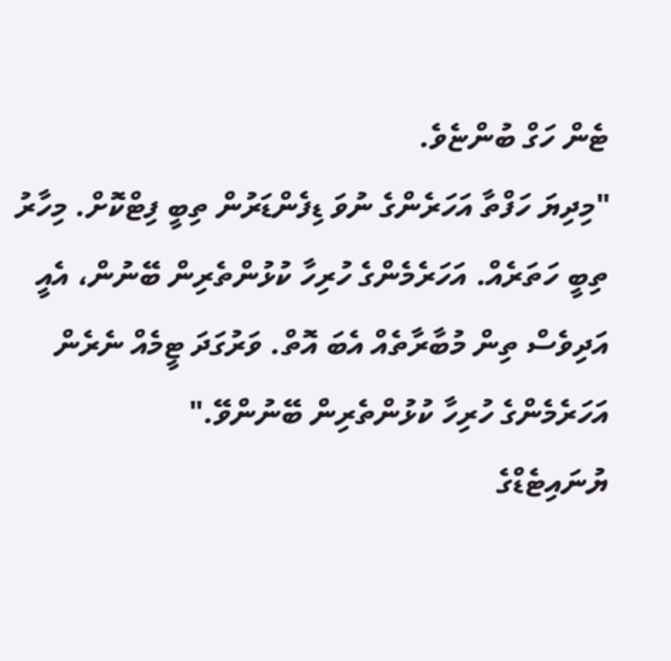ޓެން ހަގް ބުންޏެވެ.
"މިދިޔަ ހަފްތާ އަހަރެންގެ ނުވަ ޑިފެންޑަރުން ތިބީ ފިޓްކޮށް. މިހާރު ތިބީ ހަތަރެއް. އަހަރެމެންގެ ހުރިހާ ކުޅުންތެރިން ބޭނުން، އެއީ އަދިވެސް ތިން މުބާރާތެއް އެބަ އޮތް. ވަރުގަދަ ޓީމެއް ނެރެން އަހަރެމެންގެ ހުރިހާ ކުޅުންތެރިން ބޭނުންވޭ."
ޔުނައިޓެޑްގެ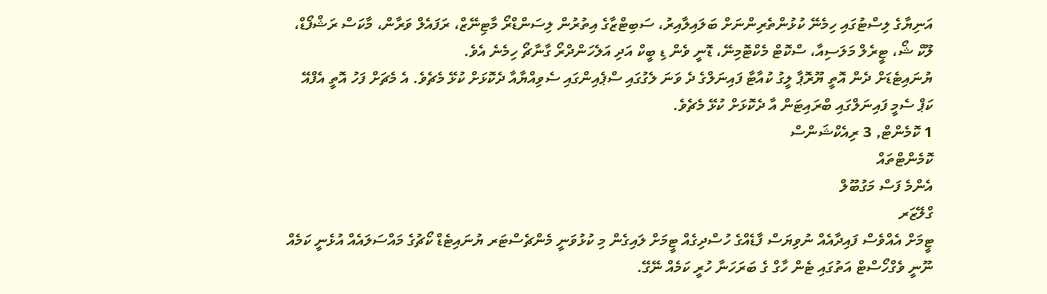އަނިޔާގެ ލިސްޓުގައި ހިމެނޭ ކުޅުންތެރިންނަށް ބަލައިލާއިރު، ސަބިޓްޒާގެ އިތުރުން ލިސަންޑްރޯ މާޓިނޭޒް، ރަފައެލް ވަރާން، މާކަސް ރަޝްފޯޑް، ލޫކް ޝޯ، ޓީރެލް މަލަސިއާ، ސްކޮޓް މެކްޓޮމިނޭ، ޑޮނީ ވެން ޑި ބީކް އަދި އަލެހަންދްރޯ ގާނާޗޯ ހިމެނެ އެވެ.
ޔުނައިޓެޑަށް ދެން އޮތީ ޔޫރޮޕާ ލީގު ކުއާޓާ ފައިނަލްގެ ދެ ވަނަ ލެގުގައި ސްޕެއިންގައި ސެވިއްޔާއާ ދެކޮޅަށް ކުޅޭ މެޗެވެ. އެ މެޗަށް ފަހު އޮތީ އެފްއޭ ކަޕް ސެމީ ފައިނަލްގައި ބްރައިޓަން އާ ދެކޮޅަށް ކުޅޭ މެޗެވެ.
1 ކޮމެންޓް, 3 ރިއެކްޝަންސް
ކޮމެންޓްތައް
އެންމެ ފަސް މަގުބޫލް
ގްލޭޒަރ
ޓީމަށް އެއްވެސް ފައިދާއެއް ނުވިޔަސް ފާޑެއްގެ ހުސްދިގެއް ޓީމަށް ލައިގެން މި ކުޅުވަނީ މެންޗެސްޓަރ ޔުނައިޓެޑް ކޯޗުގެ މައްސަލައެއް އުޅެނީ ކަމެއް ނޫނީ ވެގްހޯސްޓް އަތުގައި ޓެން ހާގް ގެ ބަރަހަނާ ހުރީ ކަމެއް ނޭގޭ.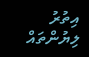އިތުރު ލިޔުންތައް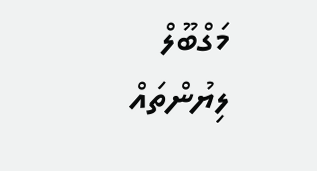މަގްބޫލް ލިޔުންތައް